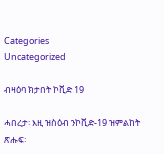Categories
Uncategorized

ብዛዕባ ክታበት ኮቪድ 19

ሓበረታ፡ እዚ ዝስዕብ ንኮቪድ-19 ዝምልከት ጽሑፍ፡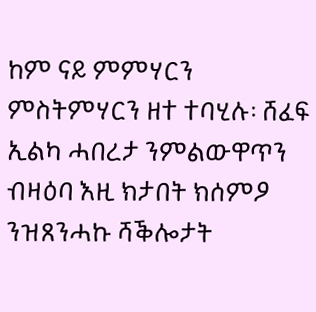ከም ናይ ምምሃርን ምስትምሃርን ዘተ ተባሂሉ፡ ሸፈፍ ኢልካ ሓበረታ ንምልውዋጥን ብዛዕባ እዚ ክታበት ክሰምዖ ንዝጸንሓኩ ሻቕሎታት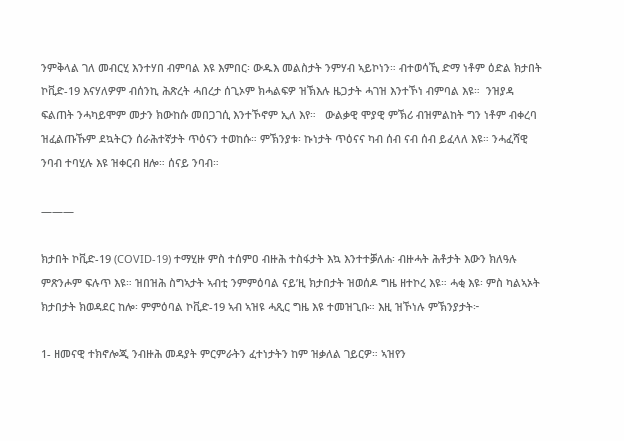ንምቅላል ገለ መብርሂ እንተሃበ ብምባል እዩ እምበር፡ ውዱእ መልስታት ንምሃብ ኣይኮነን። ብተወሳኺ ድማ ነቶም ዕድል ክታበት ኮቪድ-19 እናሃለዎም ብሰንኪ ሕጽረት ሓበረታ ሰጊኦም ክሓልፍዎ ዝኽእሉ ዜጋታት ሓገዝ እንተኾነ ብምባል እዩ።  ንዝያዳ ፍልጠት ንሓካይሞም መታን ክውከሱ መበጋገሲ እንተኾኖም ኢለ እየ።   ውልቃዊ ሞያዊ ምኽሪ ብዝምልከት ግን ነቶም ብቀረባ ዝፈልጡኹም ደኳትርን ሰራሕተኛታት ጥዕናን ተወከሱ። ምኽንያቱ፡ ኩነታት ጥዕናና ካብ ሰብ ናብ ሰብ ይፈላለ እዩ። ንሓፈሻዊ ንባብ ተባሂሉ እዩ ዝቀርብ ዘሎ። ሰናይ ንባብ።

———

ክታበት ኮቪድ-19 (COVID-19) ተማሂዙ ምስ ተሰምዐ ብዙሕ ተስፋታት እኳ እንተተቓለሐ፡ ብዙሓት ሕቶታት እውን ክለዓሉ ምጽንሖም ፍሉጥ እዩ። ዝበዝሕ ስግኣታት ኣብቲ ንምምዕባል ናይ’ዚ ክታበታት ዝወሰዶ ግዜ ዘተኮረ እዩ። ሓቂ እዩ፡ ምስ ካልኣኦት ክታበታት ክወዳደር ከሎ፡ ምምዕባል ኮቪድ-19 ኣብ ኣዝዩ ሓጺር ግዜ እዩ ተመዝጊቡ። እዚ ዝኾነሉ ምኽንያታት፦

1- ዘመናዊ ተክኖሎጂ ንብዙሕ መዳያት ምርምራትን ፈተነታትን ከም ዝቃለል ገይርዎ። ኣዝየን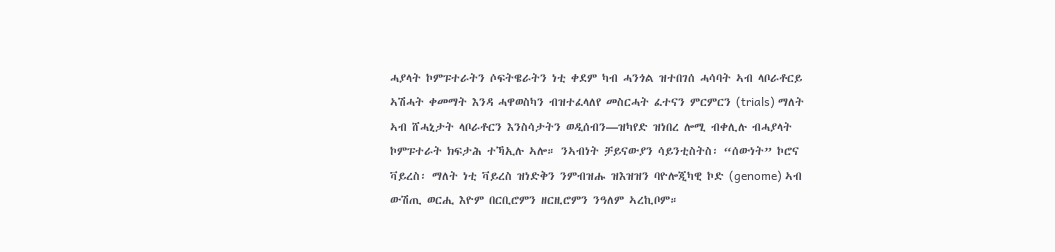ሓያላት ኮምፑተራትን ሶፍትዌራትን ነቲ ቀደም ካብ ሓንጎል ዝተበገሰ ሓሳባት ኣብ ላቦራቶርይ ኣሽሓት ቀመማት እንዳ ሓዋወስካን ብዝተፈላለየ መስርሓት ፈተናን ምርምርን (trials) ማለት ኣብ ሸሓኒታት ላቦራቶርን እንስሳታትን ወዲሰብን—ዝካየድ ዝነበረ ሎሚ ብቀሊሉ ብሓያላት ኮምፑተራት ክፍታሕ ተኻኢሉ ኣሎ። ንኣብነት ቻይናውያን ሳይንቲስትስ፡ “ሰውነት” ኮሮና ቫይረስ፡ ማለት ነቲ ቫይረስ ዝነድቅን ንምብዝሑ ዝእዝዝን ባዮሎጂካዊ ኮድ (genome) ኣብ ውሽጢ ወርሒ እዮም በርቢሮምን ዘርዚሮምን ንዓለም ኣረኪቦም።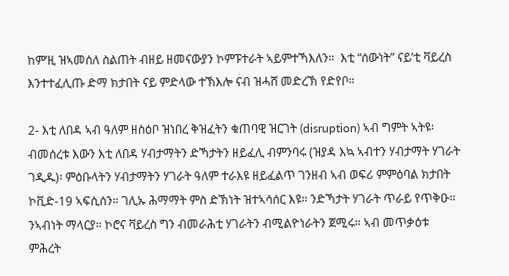ከም’ዚ ዝኣመሰለ ስልጠት ብዘይ ዘመናውያን ኮምፑተራት ኣይምተኻእለን።  እቲ “ሰውነት” ናይ’ቲ ቫይረስ እንተተፈሊጡ ድማ ክታበት ናይ ምድላው ተኽእሎ ናብ ዝሓሸ መድረኽ የድየቦ።

2- እቲ ለበዳ ኣብ ዓለም ዘስዕቦ ዝነበረ ቅዝፈትን ቁጠባዊ ዝርገት (disruption) ኣብ ግምት ኣትዩ፡ ብመሰረቱ እውን እቲ ለበዳ ሃብታማትን ድኻታትን ዘይፈሊ ብምንባሩ (ዝያዳ እኳ ኣብተን ሃብታማት ሃገራት ገዲዱ)፡ ምዕቡላትን ሃብታማትን ሃገራት ዓለም ተራእዩ ዘይፈልጥ ገንዘብ ኣብ ወፍሪ ምምዕባል ክታበት ኮቪድ-19 ኣፍሲሰን። ገሊኡ ሕማማት ምስ ድኽነት ዝተኣሳሰር እዩ። ንድኻታት ሃገራት ጥራይ የጥቅዑ። ንኣብነት ማላርያ። ኮሮና ቫይረስ ግን ብመራሕቲ ሃገራትን ብሚልዮነራትን ጀሚሩ። ኣብ መጥቃዕቱ ምሕረት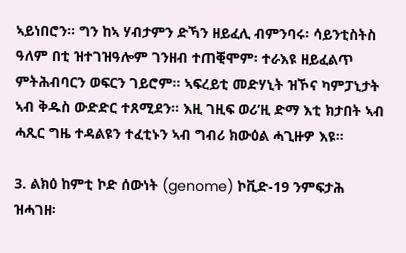ኣይነበሮን። ግን ከኣ ሃብታምን ድኻን ዘይፈሊ ብምንባሩ፡ ሳይንቲስትስ ዓለም በቲ ዝተገዝዓሎም ገንዘብ ተጠቒሞም፡ ተራእዩ ዘይፈልጥ ምትሕብባርን ወፍርን ገይሮም። ኣፍረይቲ መድሃኒት ዝኾና ካምፓኒታት ኣብ ቅዱስ ውድድር ተጸሚደን። እዚ ገዚፍ ወሪ’ዚ ድማ እቲ ክታበት ኣብ ሓጺር ግዜ ተዳልዩን ተፈቲኑን ኣብ ግብሪ ክውዕል ሓጊዙዎ እዩ።

3. ልክዕ ከምቲ ኮድ ሰውነት (genome) ኮቪድ-19 ንምፍታሕ ዝሓገዘ፡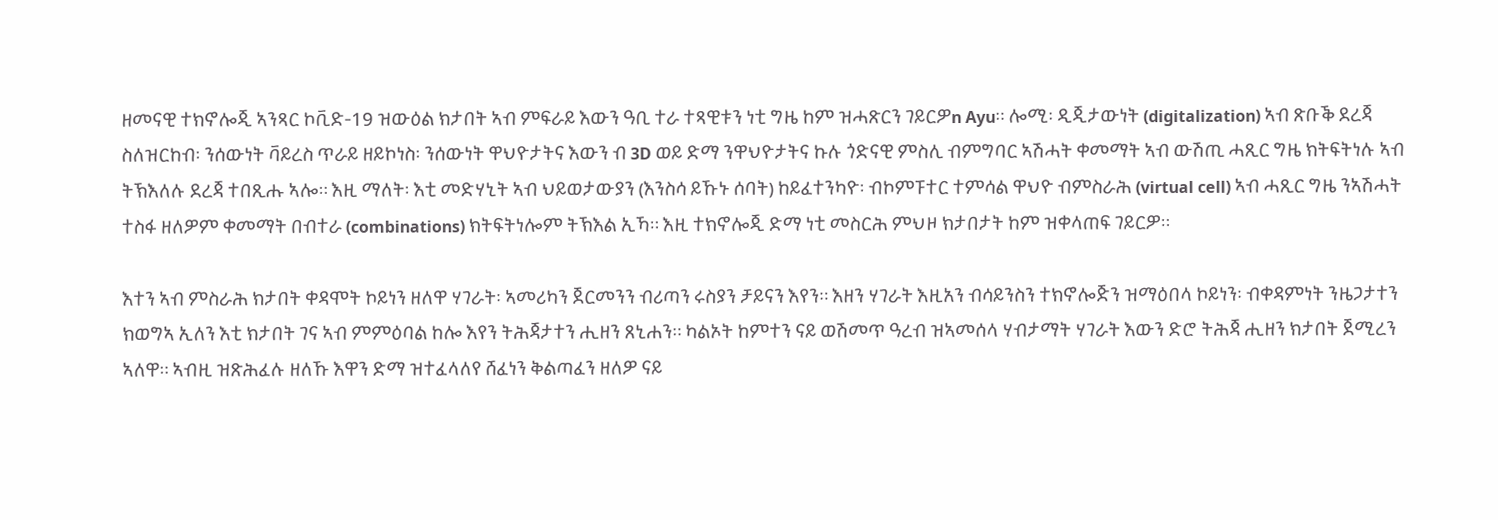ዘመናዊ ተክኖሎጂ ኣንጻር ኮቪድ-19 ዝውዕል ክታበት ኣብ ምፍራይ እውን ዓቢ ተራ ተጻዊቱን ነቲ ግዜ ከም ዝሓጽርን ገይርዎn Ayu። ሎሚ፡ ዲጂታውነት (digitalization) ኣብ ጽቡቕ ደረጃ ስለዝርከብ፡ ንሰውነት ቫይረስ ጥራይ ዘይኮነስ፡ ንሰውነት ዋህዮታትና እውን ብ 3D ወይ ድማ ንዋህዮታትና ኩሉ ጎድናዊ ምስሊ ብምግባር ኣሽሓት ቀመማት ኣብ ውሽጢ ሓጺር ግዜ ክትፍትነሉ ኣብ ትኽእለሉ ደረጃ ተበጺሑ ኣሎ። እዚ ማለት፡ እቲ መድሃኒት ኣብ ህይወታውያን (እንስሳ ይኹኑ ሰባት) ከይፈተንካዮ፡ ብኮምፑተር ተምሳል ዋህዮ ብምስራሕ (virtual cell) ኣብ ሓጺር ግዜ ንኣሽሓት ተስፋ ዘለዎም ቀመማት በብተራ (combinations) ክትፍትነሎም ትኽእል ኢኻ። እዚ ተክኖሎጂ ድማ ነቲ መስርሕ ምህዞ ክታበታት ከም ዝቀላጠፍ ገይርዎ።

እተን ኣብ ምስራሕ ክታበት ቀዳሞት ኮይነን ዘለዋ ሃገራት፡ ኣመሪካን ጀርመንን ብሪጣን ሩስያን ቻይናን እየን። እዘን ሃገራት እዚአን ብሳይንስን ተክኖሎጅን ዝማዕበላ ኮይነን፡ ብቀዳምነት ንዜጋታተን ክወግኣ ኢለን እቲ ክታበት ገና ኣብ ምምዕባል ከሎ እየን ትሕጃታተን ሒዘን ጸኒሐን። ካልኦት ከምተን ናይ ወሽመጥ ዓረብ ዝኣመሰላ ሃብታማት ሃገራት እውን ድሮ ትሕጃ ሒዘን ክታበት ጀሚረን ኣለዋ። ኣብዚ ዝጽሕፈሉ ዘለኹ እዋን ድማ ዝተፈላለየ ሸፈነን ቅልጣፈን ዘለዎ ናይ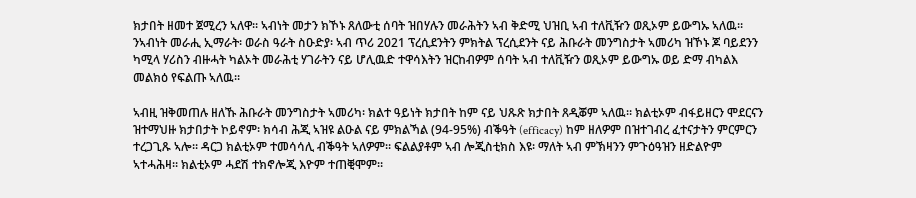ክታበት ዘመተ ጀሚረን ኣለዋ። ኣብነት መታን ክኾኑ ጸለውቲ ሰባት ዝበሃሉን መራሕትን ኣብ ቅድሚ ህዝቢ ኣብ ተለቪዥን ወጺኦም ይውግኡ ኣለዉ። ንኣብነት መራሒ ኢማራት፡ ወራስ ዓራት ስዑድያ፡ ኣብ ጥሪ 2021 ፕረሲደንትን ምክትል ፕረሲደንት ናይ ሕቡራት መንግስታት ኣመሪካ ዝኾኑ ጆ ባይደንን ካሚላ ሃሪስን ብዙሓት ካልኦት መራሕቲ ሃገራትን ናይ ሆሊዉድ ተዋሳእትን ዝርከብዎም ሰባት ኣብ ተለቪዥን ወጺኦም ይውግኡ ወይ ድማ ብካልእ መልክዕ የፍልጡ ኣለዉ።

ኣብዚ ዝቅመጠሉ ዘለኹ ሕቡራት መንግስታት ኣመሪካ፡ ክልተ ዓይነት ክታበት ከም ናይ ህጹጽ ክታበት ጸዲቖም ኣለዉ። ክልቲኦም ብፋይዘርን ሞደርናን ዝተማህዙ ክታበታት ኮይኖም፡ ክሳብ ሕጂ ኣዝዩ ልዑል ናይ ምክልኻል (94-95%) ብቕዓት (efficacy) ከም ዘለዎም በዝተገብረ ፈተናታትን ምርምርን ተረጋጊጹ ኣሎ። ዳርጋ ክልቲኦም ተመሳሳሊ ብቕዓት ኣለዎም። ፍልልያቶም ኣብ ሎጂስቲክስ እዩ፡ ማለት ኣብ ምኽዛንን ምጉዕዓዝን ዘድልዮም ኣተሓሕዛ። ክልቲኦም ሓደሽ ተክኖሎጂ እዮም ተጠቒሞም።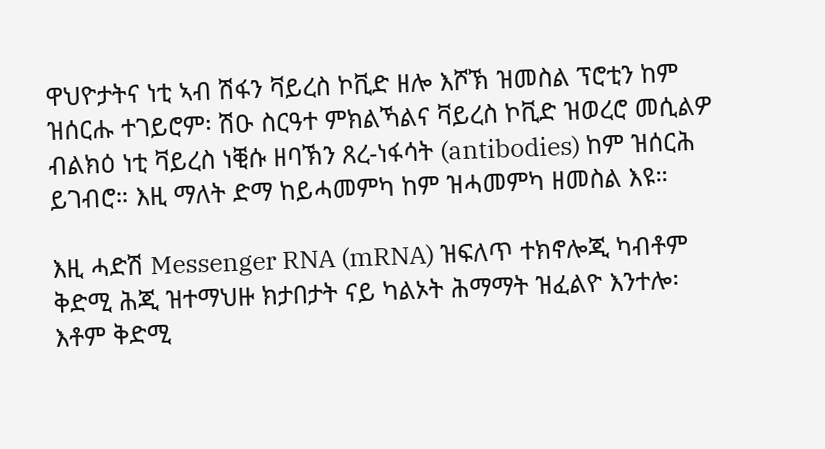ዋህዮታትና ነቲ ኣብ ሽፋን ቫይረስ ኮቪድ ዘሎ እሾኽ ዝመስል ፕሮቲን ከም ዝሰርሑ ተገይሮም፡ ሽዑ ስርዓተ ምክልኻልና ቫይረስ ኮቪድ ዝወረሮ መሲልዎ ብልክዕ ነቲ ቫይረስ ነቒሱ ዘባኽን ጸረ-ነፋሳት (antibodies) ከም ዝሰርሕ ይገብሮ። እዚ ማለት ድማ ከይሓመምካ ከም ዝሓመምካ ዘመስል እዩ።

እዚ ሓድሽ Messenger RNA (mRNA) ዝፍለጥ ተክኖሎጂ ካብቶም ቅድሚ ሕጂ ዝተማህዙ ክታበታት ናይ ካልኦት ሕማማት ዝፈልዮ እንተሎ፡ እቶም ቅድሚ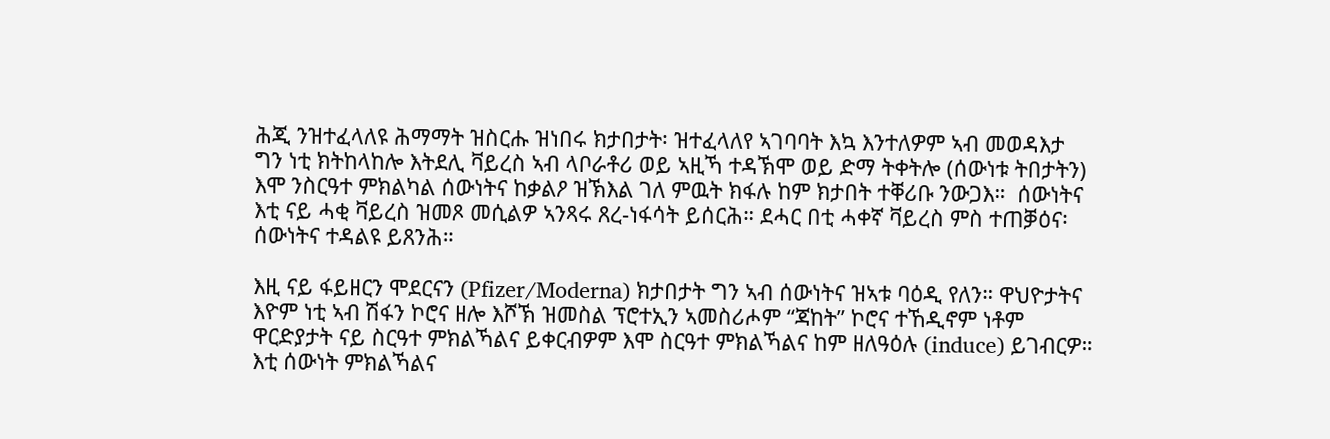ሕጂ ንዝተፈላለዩ ሕማማት ዝስርሑ ዝነበሩ ክታበታት፡ ዝተፈላለየ ኣገባባት እኳ እንተለዎም ኣብ መወዳእታ ግን ነቲ ክትከላከሎ እትደሊ ቫይረስ ኣብ ላቦራቶሪ ወይ ኣዚኻ ተዳኽሞ ወይ ድማ ትቀትሎ (ሰውነቱ ትበታትን) እሞ ንስርዓተ ምክልካል ሰውነትና ከቃልዖ ዝኽእል ገለ ምዉት ክፋሉ ከም ክታበት ተቐሪቡ ንውጋእ።  ሰውነትና እቲ ናይ ሓቂ ቫይረስ ዝመጾ መሲልዎ ኣንጻሩ ጸረ-ነፋሳት ይሰርሕ። ደሓር በቲ ሓቀኛ ቫይረስ ምስ ተጠቓዕና፡ ሰውነትና ተዳልዩ ይጸንሕ።

እዚ ናይ ፋይዘርን ሞደርናን (Pfizer/Moderna) ክታበታት ግን ኣብ ሰውነትና ዝኣቱ ባዕዲ የለን። ዋህዮታትና እዮም ነቲ ኣብ ሽፋን ኮሮና ዘሎ እሾኽ ዝመስል ፕሮተኢን ኣመስሪሖም “ጃከት” ኮሮና ተኸዲኖም ነቶም ዋርድያታት ናይ ስርዓተ ምክልኻልና ይቀርብዎም እሞ ስርዓተ ምክልኻልና ከም ዘለዓዕሉ (induce) ይገብርዎ። እቲ ሰውነት ምክልኻልና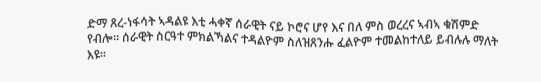ድማ ጸረ-ነፋሳት ኣዳልዩ እቲ ሓቀኛ ሰራዊት ናይ ኮሮና ሆየ እና በለ ምስ ወረረና ኣብኣ ቁሽምድ የብሎ። ሰራዊት ስርዓተ ምክልኻልና ተዳልዮም ስለዝጸንሑ ፈልዮም ተመልከተለይ ይብሉሉ ማለት እዩ።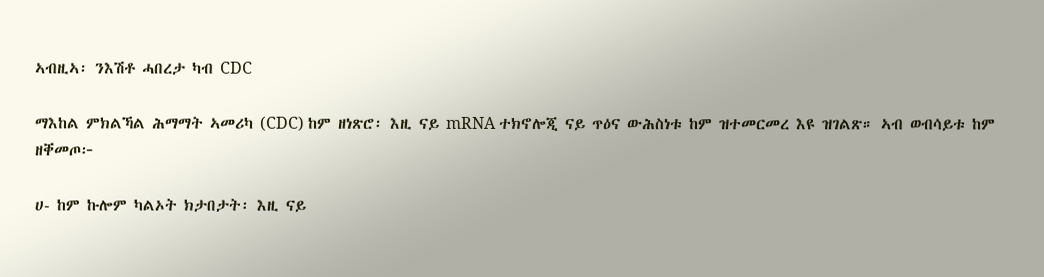ኣብዚኣ፡ ንእሽቶ ሓበረታ ካብ CDC

ማእከል ምክልኻል ሕማማት ኣመሪካ (CDC) ከም ዘነጽሮ፡ እዚ ናይ mRNA ተክኖሎጂ ናይ ጥዕና ውሕስነቱ ከም ዝተመርመረ እዩ ዝገልጽ። ኣብ ወብሳይቱ ከም ዘቐመጦ፦

ሀ- ከም ኩሎም ካልኦት ክታበታት፡ እዚ ናይ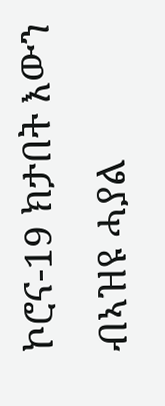ኮሮና-19 ክታበት እውን ብኣዝዩ ሓያል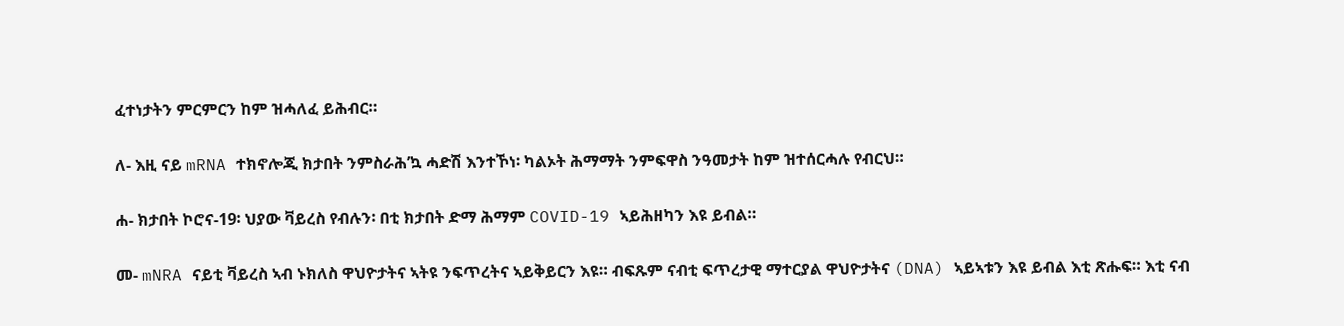ፈተነታትን ምርምርን ከም ዝሓለፈ ይሕብር።

ለ- እዚ ናይ mRNA ተክኖሎጂ ክታበት ንምስራሕ’ኳ ሓድሽ እንተኾነ፡ ካልኦት ሕማማት ንምፍዋስ ንዓመታት ከም ዝተሰርሓሉ የብርህ።

ሐ- ክታበት ኮሮና-19፡ ህያው ቫይረስ የብሉን፡ በቲ ክታበት ድማ ሕማም COVID-19 ኣይሕዘካን እዩ ይብል።

መ- mNRA ናይቲ ቫይረስ ኣብ ኑክለስ ዋህዮታትና ኣትዩ ንፍጥረትና ኣይቅይርን እዩ። ብፍጹም ናብቲ ፍጥረታዊ ማተርያል ዋህዮታትና (DNA) ኣይኣቱን እዩ ይብል እቲ ጽሑፍ። እቲ ናብ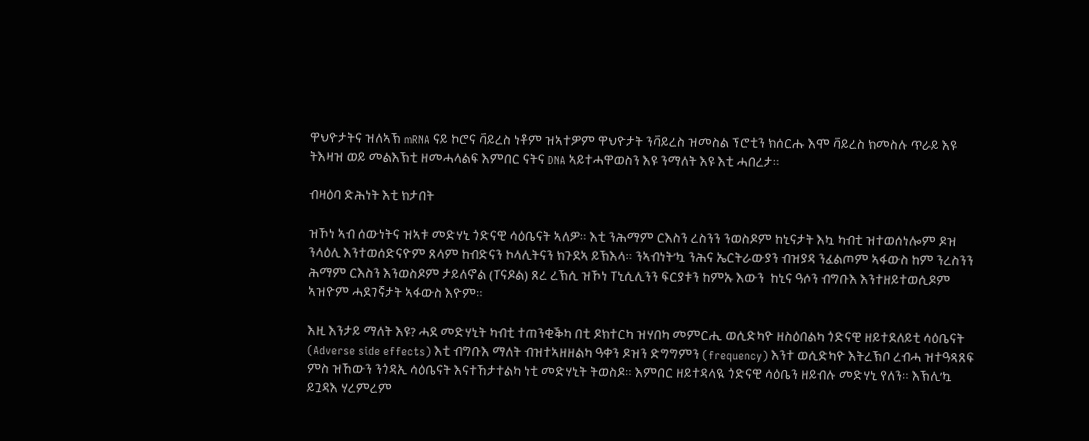ዋህዮታትና ዝለኣኽ mRNA ናይ ኮሮና ቫይረስ ነቶም ዝኣተዎም ዋህዮታት ንቫይረስ ዝመስል ፕሮቲን ክሰርሑ እሞ ቫይረስ ክመስሉ ጥራይ እዩ ትእዛዝ ወይ መልእኽቲ ዘመሓላልፍ እምበር ናትና DNA ኣይተሓዋወስን እዩ ንማለት እዩ እቲ ሓበረታ።

ብዛዕባ ድሕነት እቲ ክታበት

ዝኾነ ኣብ ሰውነትና ዝኣቱ መድሃኒ ጎድናዊ ሳዕቤናት ኣለዎ። እቲ ንሕማም ርእስን ረስንን ንወስዶም ከኒናታት እኳ ካብቲ ዝተወሰነሎም ዶዝ ንላዕሊ እንተወሰድናዮም ጸላም ከብድናን ኮላሊትናን ክጉደኣ ይኽእላ። ንኣብነት’ኳ ንሕና ኤርትራውያን ብዝያዳ ንፈልጦም ኣፋውስ ከም ንረስንን ሕማም ርእስን እንወስዶም ታይለኖል (ፐናዶል) ጸረ ረኽሲ ዝኾነ ፐኒሲሊንን ፍርያቱን ከምኡ እውን  ከኒና ዓሶን ብግቡእ እንተዘይተወሲዶም ኣዝዮም ሓደገኛታት ኣፋውስ እዮም።

እዚ እንታይ ማለት እዩ? ሓደ መድሃኒት ካብቲ ተጠንቂቕካ በቲ ዶክተርካ ዝሃበካ መምርሒ ወሲድካዮ ዘስዕበልካ ጎድናዊ ዘይተደለይቲ ሳዕቤናት (Adverse side effects) እቲ ብግቡእ ማለት ብዝተኣዘዘልካ ዓቀን ዶዝን ድግግምን (frequency) እንተ ወሲድካዮ እትረኽቦ ረብሓ ዝተዓጻጸፍ ምስ ዝኸውን ንጎዳኢ ሳዕቤናት እናተኸታተልካ ነቲ መድሃኒት ትወስዶ። እምበር ዘይተዳላዪ ጎድናዊ ሳዕቤን ዘይብሉ መድሃኒ የለን። እኽሊ’ኳ ይጓዳእ ሃረምረም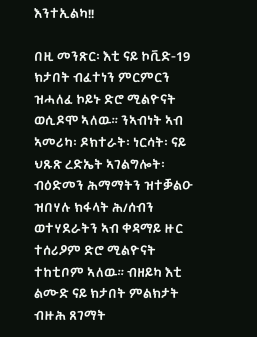እንተኢልካ!!

በዚ መንጽር፡ እቲ ናይ ኮቪድ-19 ክታበት ብፈተነን ምርምርን ዝሓለፈ ኮይኑ ድሮ ሚልዮናት ወሲዶሞ ኣለዉ። ንኣብነት ኣብ ኣመሪካ፡ ዶክተራት፡ ነርሳት፡ ናይ ህጹጽ ረድኤት ኣገልግሎት፡ ብዕድመን ሕማማትን ዝተቓልዑ ዝበሃሉ ክፋላት ሕ/ሰብን ወተሃደራትን ኣብ ቀዳማይ ዙር ተሰሪዖም ድሮ ሚልዮናት ተከቲቦም ኣለዉ። ብዘይካ እቲ ልሙድ ናይ ክታበት ምልክታት ብዙሕ ጸገማት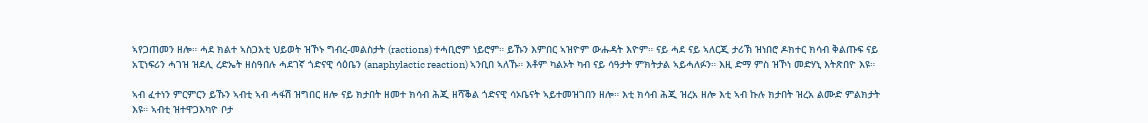ኣየጋጠመን ዘሎ። ሓደ ክልተ ኣስጋእቲ ህይወት ዝኾኑ ግብረ-መልስታት (ractions) ተሓቢሮም ነይሮም። ይኹን እምበር ኣዝዮም ውሑዳት እዮም። ናይ ሓደ ናይ ኣለርጂ ታሪኽ ዝነበሮ ዶክተር ክሳብ ቅልጡፍ ናይ አፒነፍሪን ሓገዝ ዝደሊ ረድኤት ዘስዓበሉ ሓደገኛ ጎድናዊ ሳዕቤን (anaphylactic reaction) ኣንቢበ ኣለኹ። እቶም ካልኦት ካብ ናይ ሳዓታት ምክትታል ኣይሓለፉን። እዚ ድማ ምስ ዝኾነ መድሃኒ እትጽበዮ እዩ።

ኣብ ፈተነን ምርምርን ይኹን ኣብቲ ኣብ ሓፋሽ ዝግበር ዘሎ ናይ ክታበት ዘመተ ክሳብ ሕጂ ዘሻቕል ጎድናዊ ሳኦቤናት ኣይተመዝገበን ዘሎ። እቲ ክሳብ ሕጂ ዝረአ ዘሎ እቲ ኣብ ኩሉ ክታበት ዝረአ ልሙድ ምልክታት እዩ። ኣብቲ ዝተዋጋእካዮ ቦታ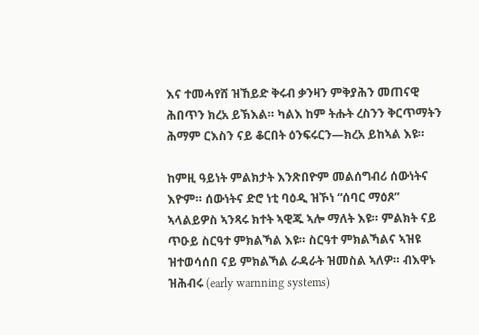እና ተመሓየሸ ዝኸይድ ቅሩብ ቃንዛን ምቅያሕን መጠናዊ ሕበጥን ክረአ ይኽእል። ካልእ ከም ትሑት ረስንን ቅርጥማትን ሕማም ርእስን ናይ ቆርበት ዕንፍሩርን—ክረአ ይከኣል እዩ።

ከምዚ ዓይነት ምልክታት እንጽበዮም መልሰግብሪ ሰውነትና እዮም። ሰውነትና ድሮ ነቲ ባዕዲ ዝኾነ “ሰባር ማዕጾ” ኣላልይዎስ ኣንጻሩ ክተት ኣዊጁ ኣሎ ማለት እዩ። ምልክት ናይ ጥዑይ ስርዓተ ምክልኻል እዩ። ስርዓተ ምክልኻልና ኣዝዩ ዝተወሳሰበ ናይ ምክልኻል ራዳራት ዝመስል ኣለዎ። ብእዋኑ ዝሕብሩ (early warnning systems)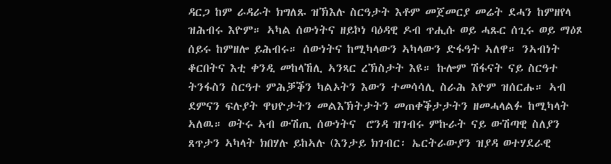ዳርጋ ከም ራዳራት ክግለጹ ዝኽእሉ ስርዓታት እቶም መጀመርያ መሬት ደሓን ከምዘየላ ዝሕብሩ እዮም። ኣካል ሰውነትና ዘይኮነ ባዕዳዊ ዶብ ጥሒሱ ወይ ሓጹር ሰጊሩ ወይ ማዕጾ ሰይሩ ከምዘሎ ይሕብሩ። ሰውነትና ከሚካላውን ኣካላውን ድፋዓት ኣለዋ። ንኣብነት ቆርበትና እቲ ቀንዲ መከላኸሊ ኣንጻር ረኽስታት እዩ። ኩሎም ሽፋናት ናይ ስርዓተ ትንፋስን ስርዓተ ምሕቓቕን ካልኦትን እውን ተመሳሳሊ ስራሕ እዮም ዝሰርሑ። ኣብ ደምናን ፍሉያት ዋህዮታትን መልእኽትታትን መጠቀቕታታትን ዘመሓላልፉ ከሚካላት ኣለዉ። ወትሩ ኣብ ውሽጢ ሰውነትና  ሮንዳ ዝገብሩ ምኩራት ናይ ውሽጣዊ ስለያን ጸጥታን ኣካላት ክበሃሉ ይከኣሉ (እንታይ ክገብር፡ ኤርትራውያን ዝያዳ ወተሃደራዊ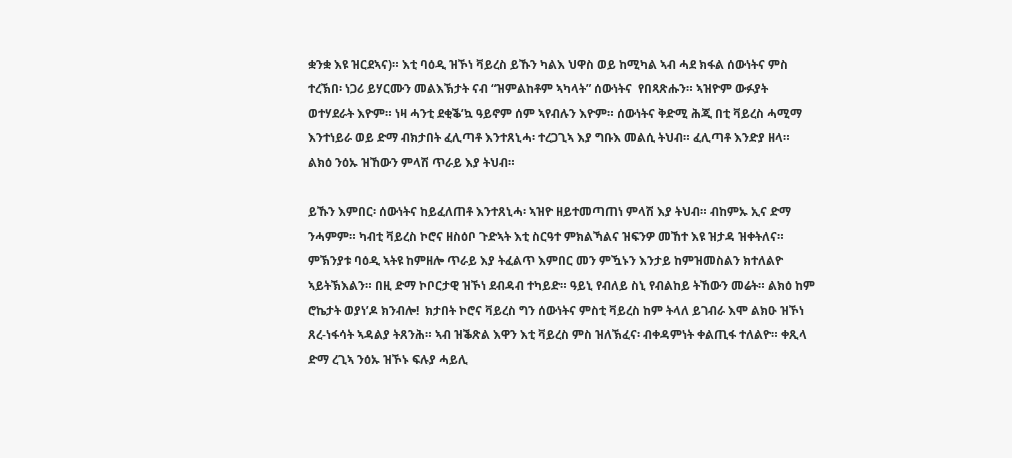ቋንቋ እዩ ዝርደኣና)። እቲ ባዕዲ ዝኾነ ቫይረስ ይኹን ካልእ ህዋስ ወይ ከሚካል ኣብ ሓደ ክፋል ሰውነትና ምስ ተረኽበ፡ ነጋሪ ይሃርሙን መልእኽታት ናብ “ዝምልከቶም ኣካላት” ሰውነትና  የበጻጽሑን። ኣዝዮም ውፉያት ወተሃደራት እዮም። ነዛ ሓንቲ ደቂቕ’ኳ ዓይኖም ሰም ኣየብሉን እዮም። ሰውነትና ቅድሚ ሕጂ በቲ ቫይረስ ሓሚማ እንተነይራ ወይ ድማ ብክታበት ፈሊጣቶ እንተጸኒሓ፡ ተረጋጊኣ እያ ግቡእ መልሲ ትህብ። ፈሊጣቶ እንድያ ዘላ። ልክዕ ንዕኡ ዝኸውን ምላሽ ጥራይ እያ ትህብ።

ይኹን እምበር፡ ሰውነትና ከይፈለጠቶ እንተጸኒሓ፡ ኣዝዮ ዘይተመጣጠነ ምላሽ እያ ትህብ። ብከምኡ ኢና ድማ ንሓምም። ካብቲ ቫይረስ ኮሮና ዘስዕቦ ጉድኣት እቲ ስርዓተ ምክልኻልና ዝፍንዎ መኸተ እዩ ዝታዳ ዝቀትለና። ምኽንያቱ ባዕዲ ኣትዩ ከምዘሎ ጥራይ እያ ትፈልጥ እምበር መን ምዃኑን እንታይ ከምዝመስልን ክተለልዮ ኣይትኽእልን። በዚ ድማ ኮቦርታዊ ዝኾነ ደብዳብ ተካይድ። ዓይኒ የብለይ ስኒ የብልከይ ትኸውን መሬት። ልክዕ ከም ሮኬታት ወያነ’ዶ ክንብሎ!  ክታበት ኮሮና ቫይረስ ግን ሰውነትና ምስቲ ቫይረስ ከም ትላለ ይገብራ እሞ ልክዑ ዝኾነ ጸረ-ነፋሳት ኣዳልያ ትጸንሕ። ኣብ ዝቕጽል እዋን እቲ ቫይረስ ምስ ዝለኽፈና፡ ብቀዳምነት ቀልጢፋ ተለልዮ። ቀጺላ ድማ ረጊኣ ንዕኡ ዝኾኑ ፍሉያ ሓይሊ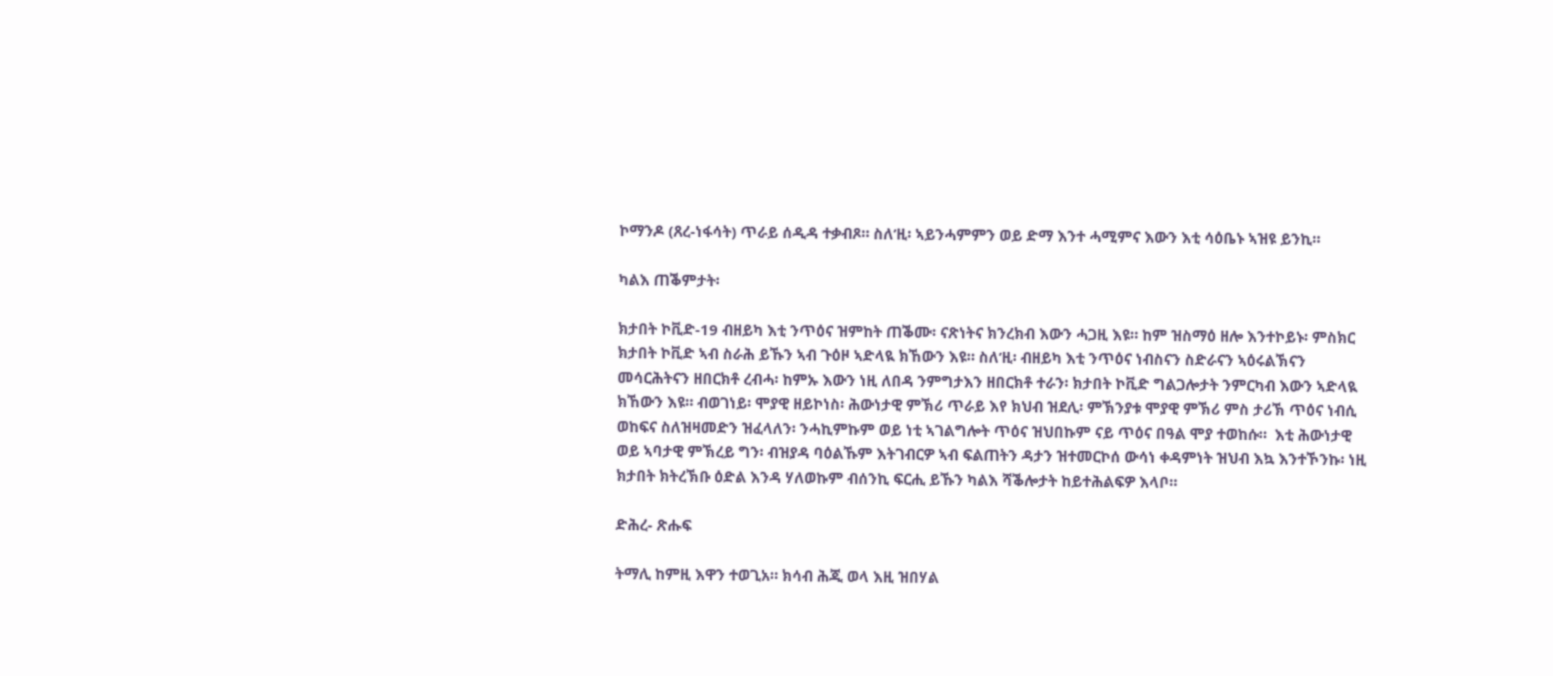ኮማንዶ (ጸረ-ነፋሳት) ጥራይ ሰዲዳ ተቃብጾ። ስለ’ዚ፡ ኣይንሓምምን ወይ ድማ እንተ ሓሚምና እውን እቲ ሳዕቤኑ ኣዝዩ ይንኪ።

ካልእ ጠቕምታት፡

ክታበት ኮቪድ-19 ብዘይካ እቲ ንጥዕና ዝምከት ጠቕሙ፡ ናጽነትና ክንረክብ እውን ሓጋዚ እዩ። ከም ዝስማዕ ዘሎ እንተኮይኑ፡ ምስክር ክታበት ኮቪድ ኣብ ስራሕ ይኹን ኣብ ጉዕዞ ኣድላዪ ክኸውን እዩ። ስለ’ዚ፡ ብዘይካ እቲ ንጥዕና ነብስናን ስድራናን ኣዕሩልኽናን መሳርሕትናን ዘበርክቶ ረብሓ፡ ከምኡ እውን ነዚ ለበዳ ንምግታእን ዘበርክቶ ተራን፡ ክታበት ኮቪድ ግልጋሎታት ንምርካብ እውን ኣድላዪ ክኸውን እዩ። ብወገነይ፡ ሞያዊ ዘይኮነስ፡ ሕውነታዊ ምኽሪ ጥራይ እየ ክህብ ዝደሊ፡ ምኽንያቱ ሞያዊ ምኽሪ ምስ ታሪኽ ጥዕና ነብሲ ወከፍና ስለዝዛመድን ዝፈላለን፡ ንሓኪምኩም ወይ ነቲ ኣገልግሎት ጥዕና ዝህበኩም ናይ ጥዕና በዓል ሞያ ተወከሱ።  እቲ ሕውነታዊ ወይ ኣባታዊ ምኽረይ ግን፡ ብዝያዳ ባዕልኹም እትገብርዎ ኣብ ፍልጠትን ዳታን ዝተመርኮሰ ውሳነ ቀዳምነት ዝህብ እኳ እንተኾንኩ፡ ነዚ ክታበት ክትረኽቡ ዕድል እንዳ ሃለወኩም ብሰንኪ ፍርሒ ይኹን ካልእ ሻቕሎታት ከይተሕልፍዎ እላቦ።

ድሕረ- ጽሑፍ

ትማሊ ከምዚ እዋን ተወጊአ። ክሳብ ሕጂ ወላ እዚ ዝበሃል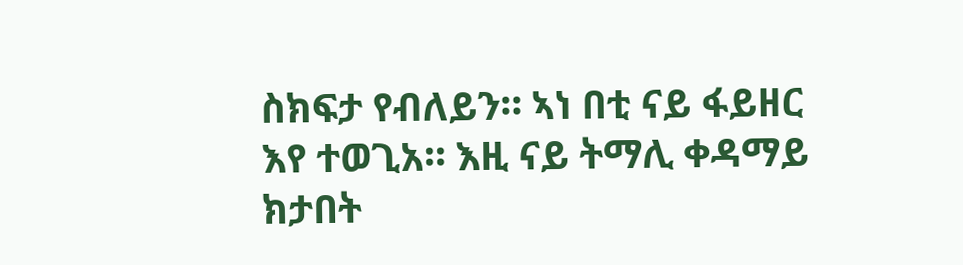ስክፍታ የብለይን። ኣነ በቲ ናይ ፋይዘር እየ ተወጊአ። እዚ ናይ ትማሊ ቀዳማይ ክታበት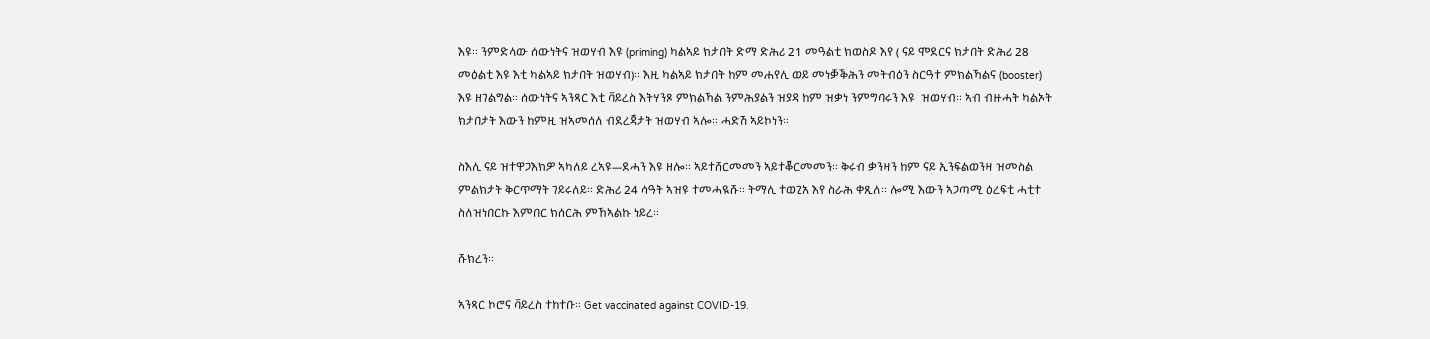እዩ። ንምድላው ሰውነትና ዝወሃብ እዩ (priming) ካልኣይ ክታበት ድማ ድሕሪ 21 መዓልቲ ክወስዶ እየ ( ናይ ሞደርና ክታበት ድሕሪ 28 መዕልቲ እዩ እቲ ካልኣይ ክታበት ዝወሃብ)። እዚ ካልኣይ ክታበት ከም መሐየሊ ወይ መነቓቕሕን መትብዕን ስርዓተ ምክልኻልና (booster) እዩ ዘገልግል። ሰውነትና ኣንጻር እቲ ቫይረስ እትሃንጾ ምክልኻል ንምሕያልን ዝያዳ ከም ዝቃነ ንምግባሩን እዩ  ዝወሃብ። ኣብ ብዙሓት ካልኦት ክታበታት እውን ከምዚ ዝኣመሰለ ብደረጃታት ዝወሃብ ኣሎ። ሓድሽ ኣይኮነን።

ስእሊ ናይ ዝተዋጋእክዎ ኣካለይ ረኣዩ—ደሓን እዩ ዘሎ። ኣይተሸርመመን ኣይተቖርመመን። ቅሩብ ቃንዛን ከም ናይ ኢንፍልወንዛ ዝመስል ምልክታት ቅርጥማት ገይሩለይ። ድሕሪ 24 ሳዓት ኣዝዩ ተመሓዪሹ። ትማሊ ተወጊአ እየ ስራሕ ቀጺለ። ሎሚ እውን ኣጋጣሚ ዕረፍቲ ሓቲተ ስለዝነበርኩ እምበር ክሰርሕ ምኸኣልኩ ነይረ።

ሹክረን።

ኣንጻር ኮሮና ቫይረስ ተከተቡ። Get vaccinated against COVID-19.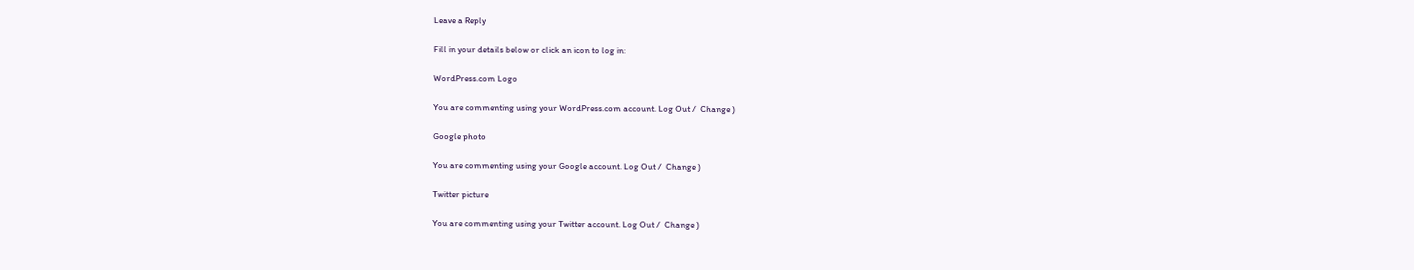Leave a Reply

Fill in your details below or click an icon to log in:

WordPress.com Logo

You are commenting using your WordPress.com account. Log Out /  Change )

Google photo

You are commenting using your Google account. Log Out /  Change )

Twitter picture

You are commenting using your Twitter account. Log Out /  Change )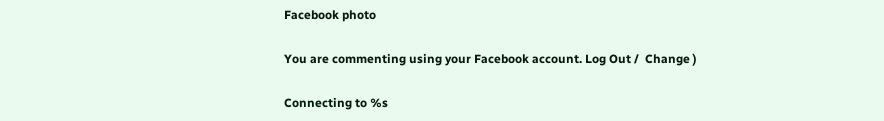Facebook photo

You are commenting using your Facebook account. Log Out /  Change )

Connecting to %s